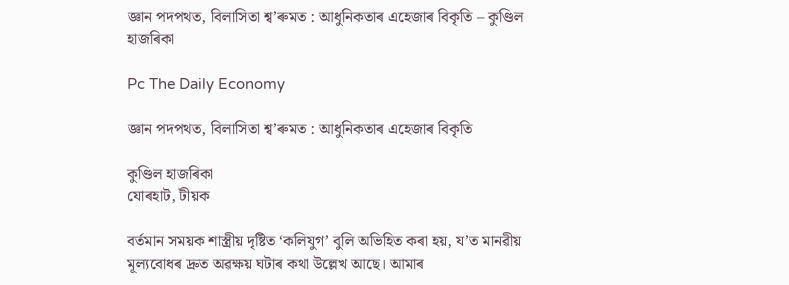জ্ঞান পদপথত, বিলাসিতা শ্ব’ৰুমত : আধুনিকতাৰ এহেজাৰ বিকৃতি – কুণ্ডিল হাজৰিকা

Pc The Daily Economy

জ্ঞান পদপথত, বিলাসিতা শ্ব’ৰুমত : আধুনিকতাৰ এহেজাৰ বিকৃতি

কুণ্ডিল হাজৰিকা
যোৰহাট, টীয়ক

বৰ্তমান সময়ক শাস্ত্ৰীয় দৃষ্টিত ‘কলিযুগ’ বুলি অভিহিত কৰা হয়, য’ত মানৱীয় মূল্যবোধৰ দ্ৰুত অৱক্ষয় ঘটাৰ কথা উল্লেখ আছে। আমাৰ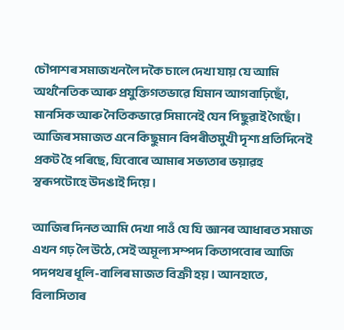চৌপাশৰ সমাজখনলৈ দকৈ চালে দেখা যায় যে আমি অৰ্থনৈতিক আৰু প্ৰযুক্তিগতভাৱে যিমান আগবাঢ়িছোঁ, মানসিক আৰু নৈতিকভাৱে সিমানেই যেন পিছুৱাই গৈছোঁ। আজিৰ সমাজত এনে কিছুমান বিপৰীতমুখী দৃশ্য প্ৰতিদিনেই প্ৰকট হৈ পৰিছে, যিবোৰে আমাৰ সভ্যতাৰ ভয়াৱহ স্বৰূপটোহে উদঙাই দিয়ে।

আজিৰ দিনত আমি দেখা পাওঁ যে যি জ্ঞানৰ আধাৰত সমাজ এখন গঢ় লৈ উঠে, সেই অমূল্য সম্পদ কিতাপবোৰ আজি পদপথৰ ধূলি-বালিৰ মাজত বিক্ৰী হয়। আনহাতে, বিলাসিতাৰ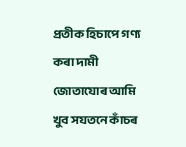প্ৰতীক হিচাপে গণ্য কৰা দামী জোতাযোৰ আমি খুব সযতনে কাঁচৰ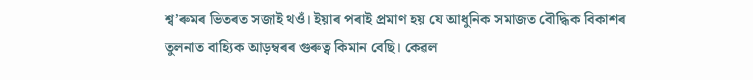শ্ব’ৰুমৰ ভিতৰত সজাই থওঁ। ইয়াৰ পৰাই প্ৰমাণ হয় যে আধুনিক সমাজত বৌদ্ধিক বিকাশৰ তুলনাত বাহ্যিক আড়ম্বৰৰ গুৰুত্ব কিমান বেছি। কেৱল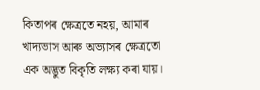কিতাপৰ ক্ষেত্ৰতে নহয়, আমাৰ খাদ্যভাস আৰু অভ্যাসৰ ক্ষেত্ৰতো এক অদ্ভুত বিকৃতি লক্ষ্য কৰা যায়।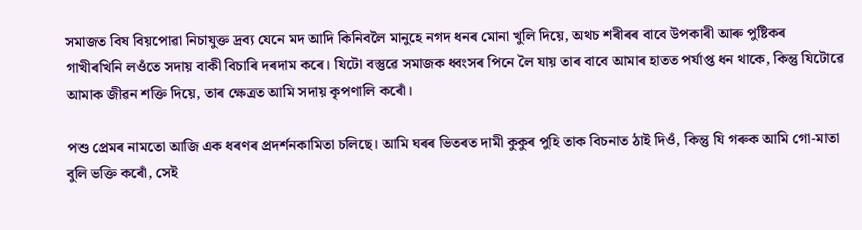সমাজত বিষ বিয়পোৱা নিচাযুক্ত দ্ৰব্য যেনে মদ আদি কিনিবলৈ মানুহে নগদ ধনৰ মোনা খুলি দিয়ে, অথচ শৰীৰৰ বাবে উপকাৰী আৰু পুষ্টিকৰ গাখীৰখিনি লওঁতে সদায় বাকী বিচাৰি দৰদাম কৰে। যিটো বস্তুৱে সমাজক ধ্বংসৰ পিনে লৈ যায় তাৰ বাবে আমাৰ হাতত পৰ্যাপ্ত ধন থাকে, কিন্তু যিটোৱে আমাক জীৱন শক্তি দিয়ে, তাৰ ক্ষেত্ৰত আমি সদায় কৃপণালি কৰোঁ।

পশু প্ৰেমৰ নামতো আজি এক ধৰণৰ প্ৰদৰ্শনকামিতা চলিছে। আমি ঘৰৰ ভিতৰত দামী কুকুৰ পুহি তাক বিচনাত ঠাই দিওঁ, কিন্তু যি গৰুক আমি গো-মাতা বুলি ভক্তি কৰোঁ, সেই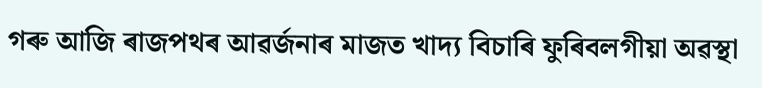গৰু আজি ৰাজপথৰ আৱৰ্জনাৰ মাজত খাদ্য বিচাৰি ফুৰিবলগীয়া অৱস্থা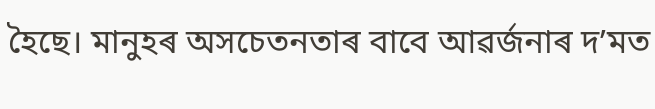হৈছে। মানুহৰ অসচেতনতাৰ বাবে আৱৰ্জনাৰ দ’মত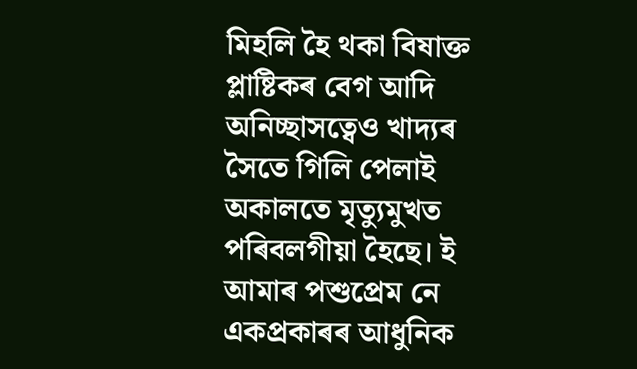মিহলি হৈ থকা বিষাক্ত প্লাষ্টিকৰ বেগ আদি অনিচ্ছাসত্বেও খাদ্যৰ সৈতে গিলি পেলাই অকালতে মৃত্যুমুখত পৰিবলগীয়া হৈছে। ই আমাৰ পশুপ্ৰেম নে একপ্ৰকাৰৰ আধুনিক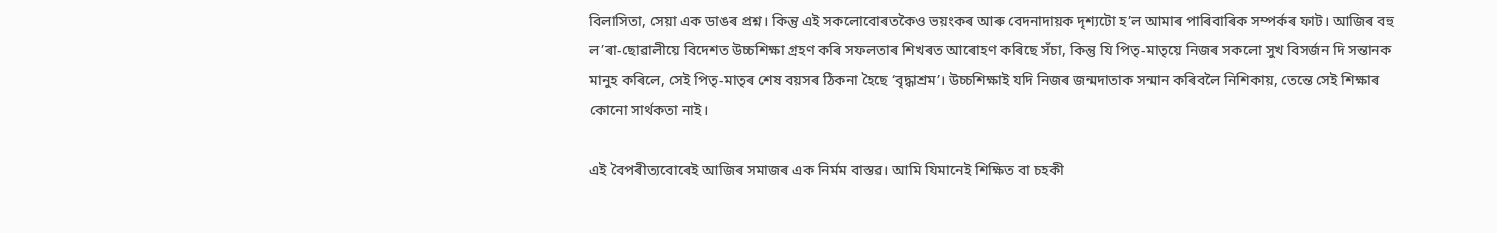বিলাসিতা, সেয়া এক ডাঙৰ প্ৰশ্ন। কিন্তু এই সকলোবোৰতকৈও ভয়ংকৰ আৰু বেদনাদায়ক দৃশ্যটো হ’ল আমাৰ পাৰিবাৰিক সম্পৰ্কৰ ফাট। আজিৰ বহু ল’ৰা-ছোৱালীয়ে বিদেশত উচ্চশিক্ষা গ্ৰহণ কৰি সফলতাৰ শিখৰত আৰোহণ কৰিছে সঁচা, কিন্তু যি পিতৃ-মাতৃয়ে নিজৰ সকলো সুখ বিসৰ্জন দি সন্তানক মানুহ কৰিলে, সেই পিতৃ-মাতৃৰ শেষ বয়সৰ ঠিকনা হৈছে ‘বৃদ্ধাশ্ৰম’। উচ্চশিক্ষাই যদি নিজৰ জন্মদাতাক সন্মান কৰিবলৈ নিশিকায়, তেন্তে সেই শিক্ষাৰ কোনো সাৰ্থকতা নাই।

এই বৈপৰীত্যবোৰেই আজিৰ সমাজৰ এক নিৰ্মম বাস্তৱ। আমি যিমানেই শিক্ষিত বা চহকী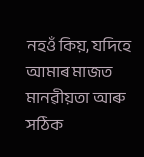নহওঁ কিয়, যদিহে আমাৰ মাজত মানৱীয়তা আৰু সঠিক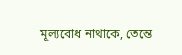মূল্যবোধ নাথাকে, তেন্তে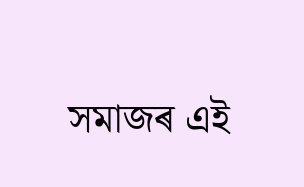সমাজৰ এই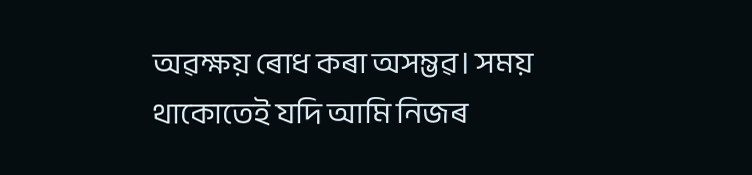অৱক্ষয় ৰোধ কৰা অসম্ভৱ। সময় থাকোতেই যদি আমি নিজৰ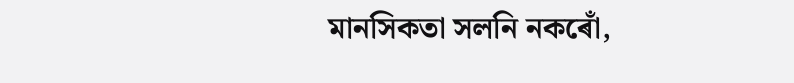মানসিকতা সলনি নকৰোঁ,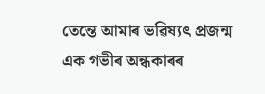তেন্তে আমাৰ ভৱিষ্যৎ প্ৰজন্ম এক গভীৰ অন্ধকাৰৰ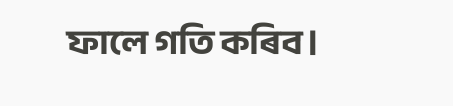ফালে গতি কৰিব।